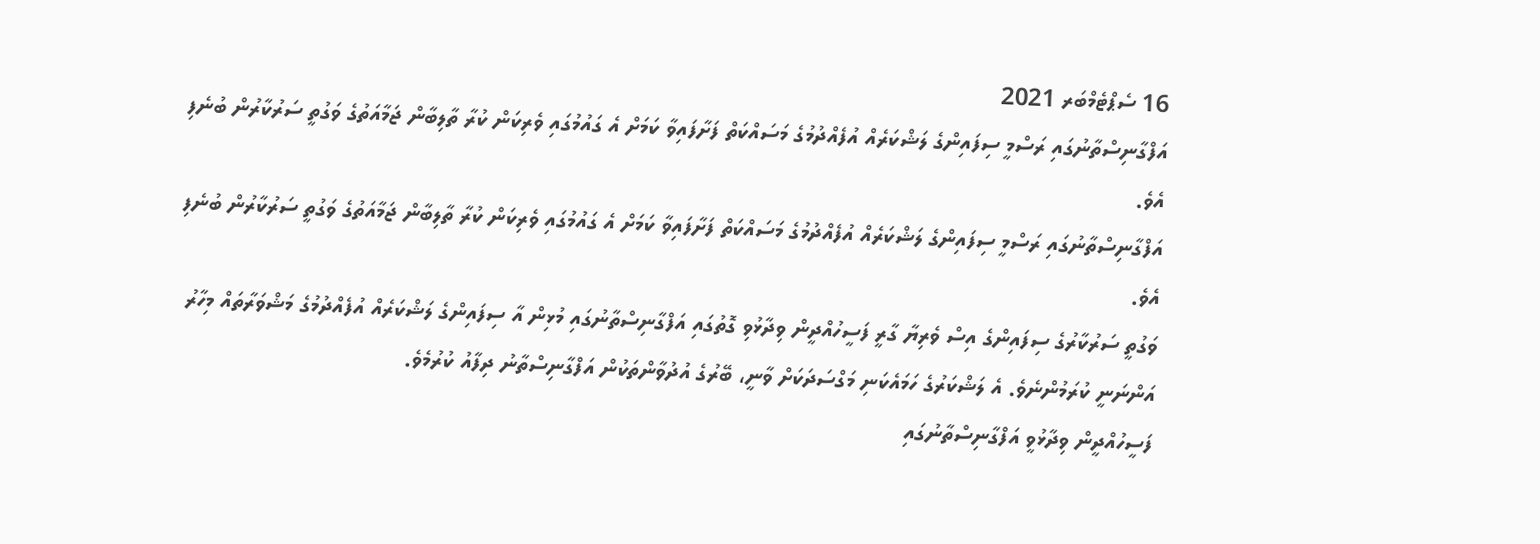16 ސެޕްޓެމްބަރ 2021
އަފްގާނިސްތާނުގައި ރަސްމީ ސިފައިންގެ ލަޝްކަރެއް އުފެއްދުމުގެ މަސައްކަތް ފަށާފައިވާ ކަމަށް އެ ގައުމުގައި ވެރިކަން ކުރާ ތާލިބާން ޖަމާއަތުގެ ވަގުތީ ސަރުކާރުން ބުނެފި އެވެ.
އަފްގާނިސްތާނުގައި ރަސްމީ ސިފައިންގެ ލަޝްކަރެއް އުފެއްދުމުގެ މަސައްކަތް ފަށާފައިވާ ކަމަށް އެ ގައުމުގައި ވެރިކަން ކުރާ ތާލިބާން ޖަމާއަތުގެ ވަގުތީ ސަރުކާރުން ބުނެފި އެވެ.
ވަގުތީ ސަރުކާރުގެ ސިފައިންގެ އިސް ވެރިޔާ ގާރީ ފަސީހުއްދީން ވިދާޅުވި ގޮތުގައި އަފްގާނިސްތާނުގައި މުޅިން އާ ސިފައިންގެ ލަޝްކަރެއް އުފެއްދުމުގެ މަޝްވަރާތައް މިހާރު އަންނަނީ ކުރަމުންނެވެ. އެ ލަޝްކަރުގެ ހަމައެކަނި މަގްސަދަކަށް ވާނީ، ބޭރުގެ އުދުވާންތަކުން އަފްގާނިސްތާނު ދިފާއު ކުރުމެވެ.
ފަސީހުއްދީން ވިދާޅުވީ އަފްގާނިސްތާނުގައި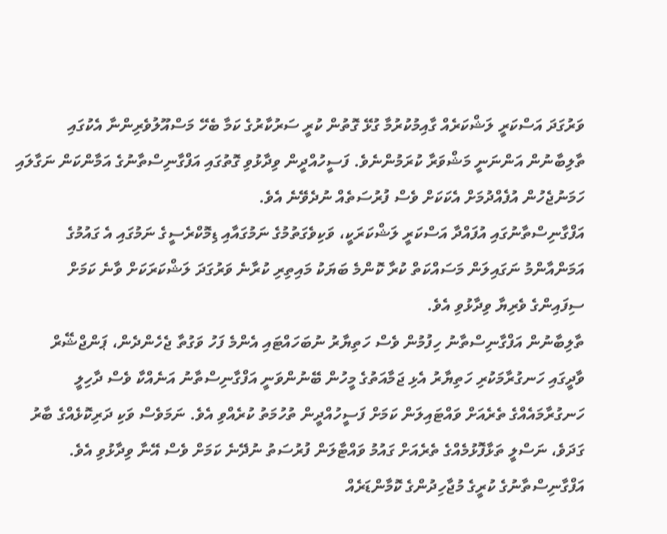ވަރުގަދަ އަސްކަރީ ލަޝްކަރެއް ގާއިމުކުރުމާ ގުޅޭ ގޮތުން ކުރީ ސަރުކާރުގެ ކަމާ ބެހޭ މަސްއޫލުވެރިންނާ އެކުގައި ތާލިބާނުން އަންނަނީ މަޝްވަރާ ކުރަމުންނެވެ. ފަސީހުއްދީން ވިދާޅުވި ގޮތުގައި އަފްގާނިސްތާނުގެ އަމާންކަން ނަގާލައި ހަމަނުޖެހުން އުފެއްދުމަށް އެކަކަށް ވެސް ފުރުސަތެއް ނުދެވޭނެ އެވެ.
އަފްގާނިސްތާނުގައި އުފައްދާ އަސްކަރީ ލަޝްކަރަކީ، ވަކިވެގަތުމުގެ ނަމުގައާއި ޑިމޮކްރެސީގެ ނަމުގައި އެ ގައުމުގެ އަމަންއާންމު ނަގައިލަން މަސައްކަތް ކުރާ ކޮންމެ ބަޔަކު މައިތިރި ކުރާނެ ވަރުގަދަ ލަޝްކަރަކަށް ވާނެ ކަމަށް ސިފައިންގެ ވެރިޔާ ވިދާޅުވި އެވެ.
ތާލިބާނުން އަފްގާނިސްތާނު ހިފުމުން ވެސް ހަތިޔާރު ނުބަހައްޓައި އެންމެ ފަހު ވަގުތާ ޖެހެންދެން، ޕަންޖްޝޭރް ވާދީގައި ހަނގުރާމަކުރި ހަތިޔާރު އެޅި ޖަމާއަތުގެ މީހުން ބޭނުންވަނީ އަފްގާނިސްތާނު އަނެއްކާ ވެސް ދާހިލީ ހަނގުރާމައެއްގެ ތެރެއަށް ވައްޓައިލަން ކަމަށް ފަސީހުއްދީން ތުހުމަތު ކުރެއްވި އެވެ. ނަމަވެސް ވަކި ދަރިކޮޅެއްގެ ބާރު ގަދަވެ، ނަސްލީ ތަޅާފޮޅުމެއްގެ ތެރެއަށް ގައުމު ވައްޓާލަން ފުރުސަތު ނުދޭނެ ކަމަށް ވެސް އޭނާ ވިދާޅުވި އެވެ.
އަފްގާނިސްތާނުގެ ކުރީގެ މުޖާހިދުންގެ ކޮމާންޑަރެއް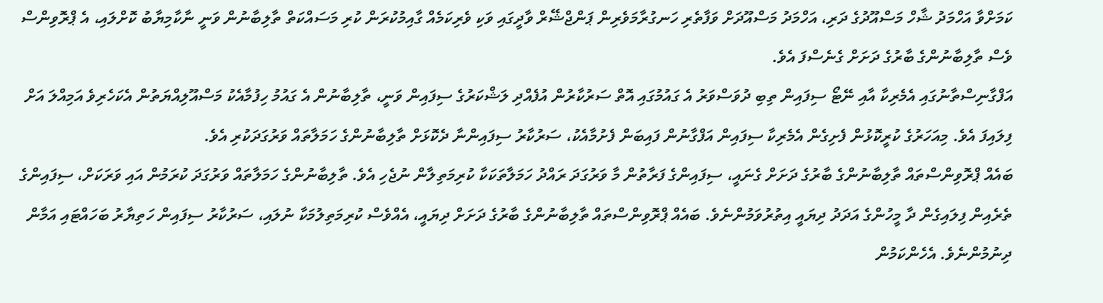ކަމަށްވާ އަހްމަދު ޝާހް މަސްއޫދުގެ ދަރި، އަހްމަދު މަސްއޫދަށް ވަފާތެރި ހަނގުރާމަވެރިން ޕަންޖްޝޭރް ވާދީގައި ވަކި ވެރިކަމެއް ގާއިމުކުރަން ކުރި މަސައްކަތް ތާލިބާނުން ވަނީ ނާކާމިޔާބު ކޮށްލައި، އެ ޕްރޮވިންސް ވެސް ތާލިބާނުންގެ ބާރުގެ ދަށަށް ގެނެސްފަ އެވެ.
އަފްގާނިސްތާނުގައި އެމެރިކާ އާއި ނޭޓޯ ސިފައިން ތިބި ދުވަސްވަރު އެ ގައުމުގައި އޮތް ސަރުކާރުން އުފެއްދި ލަޝްކަރުގެ ސިފައިން ވަނީ، ތާލިބާނުން އެ ގައުމު ހިފުމާއެކު މަސްއޫލިއްޔަތުން އެކަހެރިވެ އަމިއްލަ އަށް ފިލައިފަ އެވެ. މިއަހަރުގެ ކުރީކޮޅުން ފެށިގެން އެމެރިކާ ސިފައިން އަފްގާނުން ފައިބަން ފެށުމާއެކު، ސަރުކާރު ސިފައިންނާ ދެކޮޅަށް ތާލިބާނުންގެ ހަމަލާތައް ވަރުގަދަކުރި އެވެ.
ބައެއް ޕްރޮވިންސްތައް ތާލިބާނުންގެ ބާރުގެ ދަށަށް ގެނައީ، ސިފައިންގެ ފަރާތުން މާ ވަރުގަދަ ރައްދު ހަމަލާތަކަކާ ކުރިމަތިލާން ނުޖެހި އެވެ. ތާލިބާނުންގެ ހަމަލާތައް ވަރުގަދަ ކުރަމުން އައި ވަރަކަށް، ސިފައިންގެ ތެރެއިން ފިލައިގެން ދާ މީހުންގެ އަދަދު ދިޔައީ އިތުރުވަމުންނެވެ. ބައެއް ޕްރޮވިންސްތައް ތާލިބާނުންގެ ބާރުގެ ދަށަށް ދިޔައީ، އެއްވެސް ކުރިމަތިލުމަކާ ނުލައި، ސަރުކާރު ސިފައިން ހަތިޔާރު ބަހައްޓައި އަމާން ދިނުމުންނެވެ. އެހެންކަމުން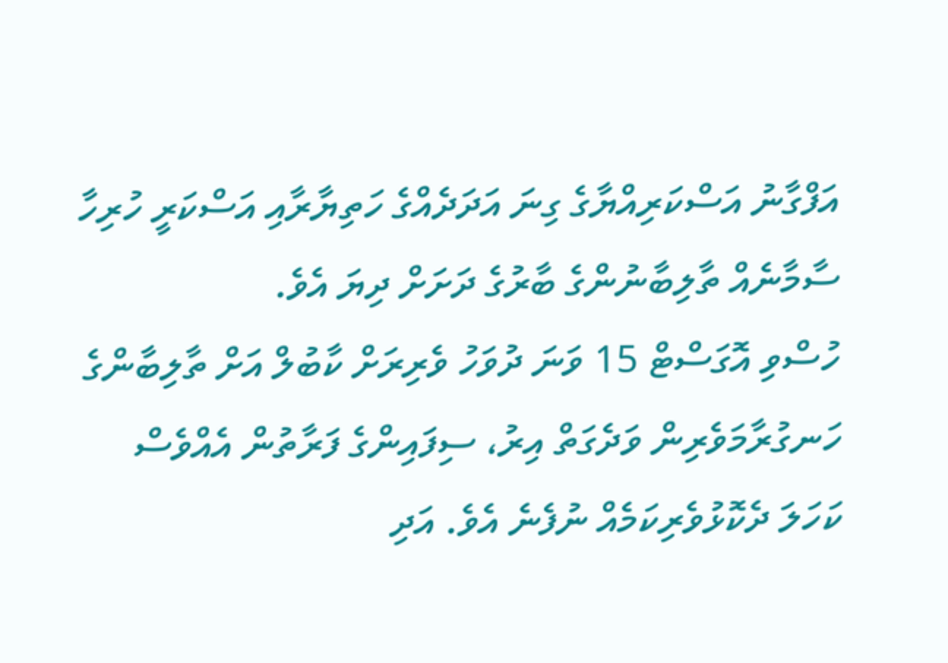އަފްގާނު އަސްކަރިއްޔާގެ ގިނަ އަދަދެއްގެ ހަތިޔާރާއި އަސްކަރީ ހުރިހާ ސާމާނެއް ތާލިބާނުންގެ ބާރުގެ ދަށަށް ދިޔަ އެވެ.
ހުސްވި އޮގަސްޓް 15 ވަނަ ދުވަހު ވެރިރަށް ކާބުލް އަށް ތާލިބާންގެ ހަނގުރާމަވެރިން ވަދެގަތް އިރު، ސިފައިންގެ ފަރާތުން އެއްވެސް ކަހަލަ ދެކޮޅުވެރިކަމެއް ނުފެނެ އެވެ. އަދި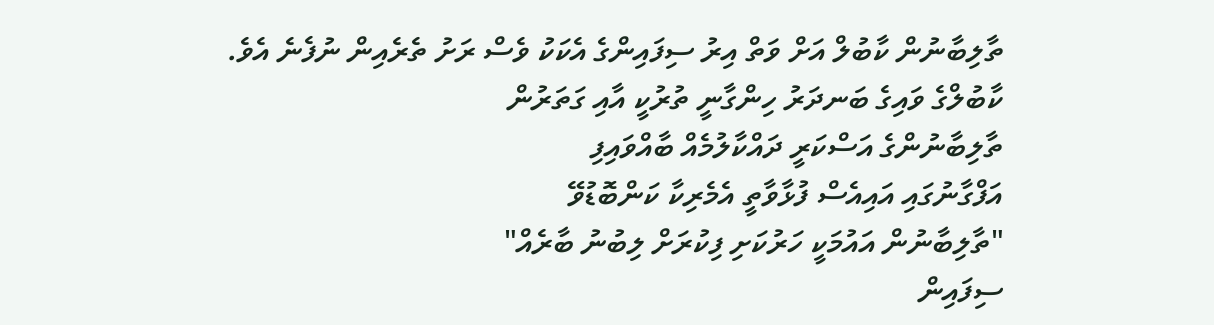ތާލިބާނުން ކާބުލް އަށް ވަތް އިރު ސިފައިންގެ އެކަކު ވެސް ރަށު ތެރެއިން ނުފެނެ އެވެ.
ކާބުލްގެ ވައިގެ ބަނދަރު ހިންގާނީ ތުރުކީ އާއި ގަތަރުން
ތާލިބާނުންގެ އަސްކަރީ ދައްކާލުމެއް ބާއްވައިފި
އަފްގާނުގައި އައިއެސް ފުޅާވާތީ އެމެރިކާ ކަންބޮޑުވޭ
"ތާލިބާނުން އައުމަކީ ހަރުކަށި ފިކުރަށް ލިބުނު ބާރެއް"
ސިފައިން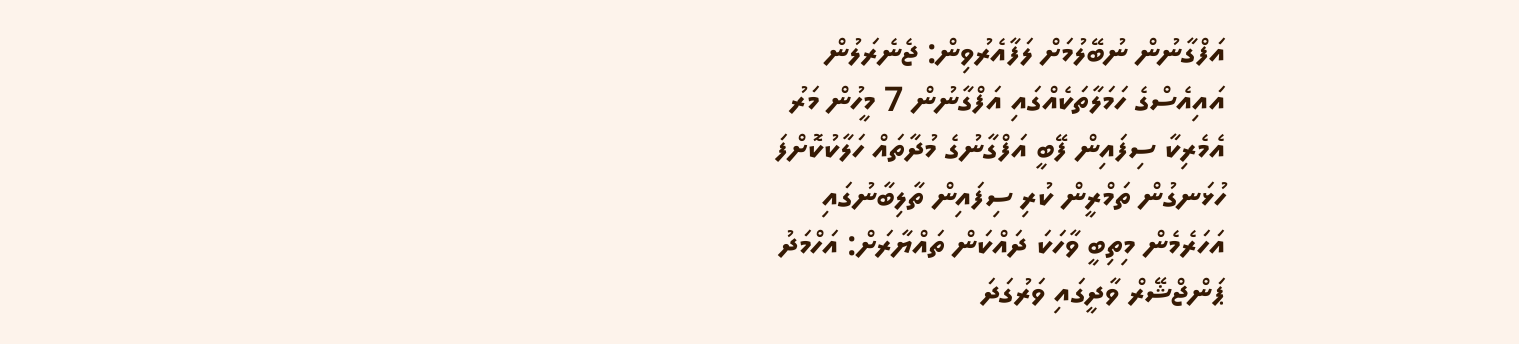އަފްގާނުން ނުބޭލުމަށް ލަފާއެރުވިން: ޖެނެރަލުން
އައިއެސްގެ ހަމަލާތަކެއްގައި އަފްގާނުން 7 މީހުން މަރު
އެމެރިކާ ސިފައިން ފޭބީ އަފްގާނުގެ މުދާތައް ހަލާކުކޮށްފަ
ހުޅަނގުން ތަމްރީން ކުރި ސިފައިން ތާލިބާނުގައި
އަހަރެމެން މިތިބީ ވާހަކަ ދައްކަން ތައްޔާރަށް: އަހްމަދު
ޕަންޖްޝޭރް ވާދީގައި ވަރުގަދަ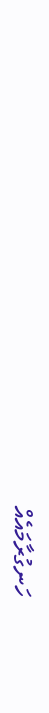ހަނގުރާމައެއް